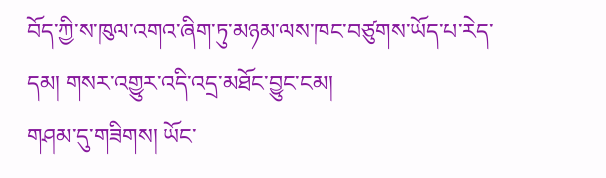བོད་ཀྱི་ས་ཁུལ་འགའ་ཞིག་ཏུ་མཉམ་ལས་ཁང་བཙུགས་ཡོད་པ་རེད་དམ། གསར་འགྱུར་འདི་འདྲ་མཐོང་བྱུང་ངམ།
གཤམ་དུ་གཟིགས། ཡོང་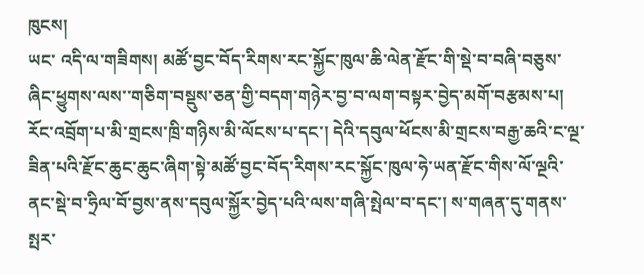ཁུངས།
ཡང་ འདི་ལ་གཟིགས། མཚོ་བྱང་བོད་རིགས་རང་སྐྱོང་ཁུལ་ཆི་ལེན་རྫོང་གི་སྡེ་བ་བཞི་བཅུས་ཞིང་ཕྱུགས་ལས་་གཅིག་བསྡུས་ཅན་གྱི་བདག་གཉེར་བྱ་བ་ལག་བསྟར་བྱེད་མགོ་བརྩམས་པ།
རོང་འབྲོག་པ་མི་གྲངས་ཁྲི་གཉིས་མི་ལོངས་པ་དང་། དེའི་དབུལ་ཕོངས་མི་གྲངས་བརྒྱ་ཆའི་ང་ལྔ་ཟིན་པའི་རྫོང་ཆུང་ཆུང་ཞིག་སྟེ་མཚོ་བྱང་བོད་རིགས་རང་སྐྱོང་ཁུལ་ཧེ་ཡན་རྫོང་གིས་ལོ་ལྔའི་ནང་སྡེ་བ་ཧྲིལ་བོ་བྱས་ནས་དབུལ་སྐྱོར་བྱེད་པའི་ལས་གཞི་སྤེལ་བ་དང་། ས་གཞན་དུ་གནས་སྤར་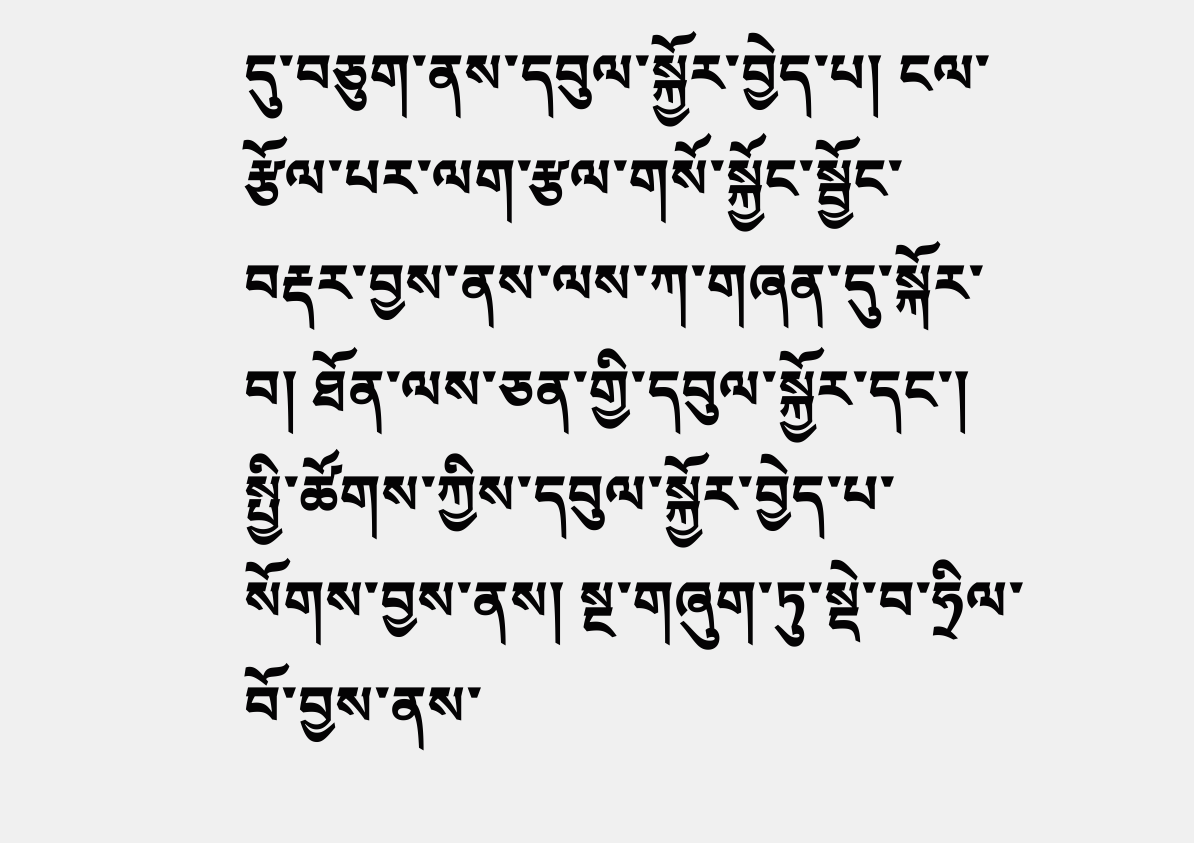དུ་བཅུག་ནས་དབུལ་སྐྱོར་བྱེད་པ། ངལ་རྩོལ་པར་ལག་རྩལ་གསོ་སྐྱོང་སྦྱོང་བརྡར་བྱས་ནས་ལས་ཀ་གཞན་དུ་སྐོར་བ། ཐོན་ལས་ཅན་གྱི་དབུལ་སྐྱོར་དང་། སྤྱི་ཚོགས་ཀྱིས་དབུལ་སྐྱོར་བྱེད་པ་སོགས་བྱས་ནས། སྔ་གཞུག་ཏུ་སྡེ་བ་ཧྲིལ་བོ་བྱས་ནས་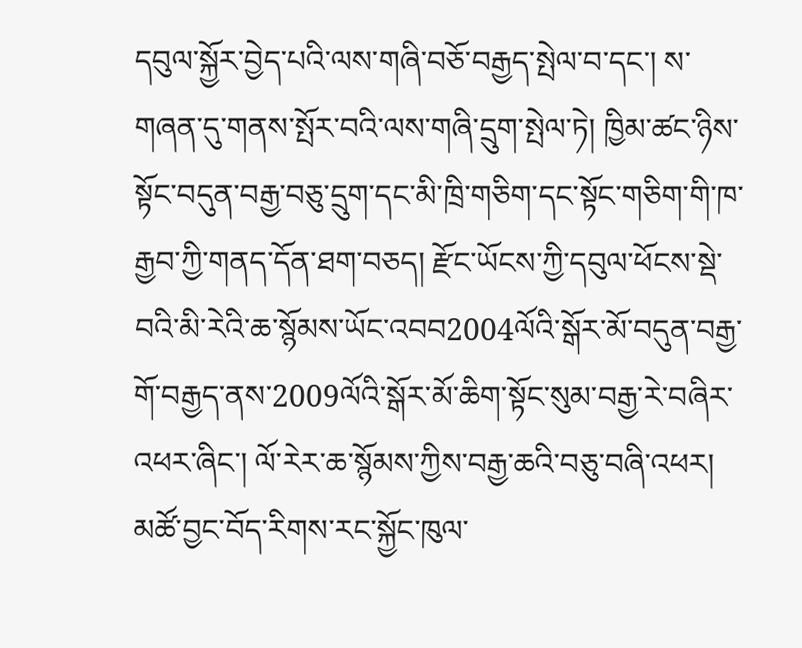དབུལ་སྐྱོར་བྱེད་པའི་ལས་གཞི་བཅོ་བརྒྱད་སྤེལ་བ་དང་། ས་གཞན་དུ་གནས་སྤོར་བའི་ལས་གཞི་དྲུག་སྤེལ་ཏེ། ཁྱིམ་ཚང་ཉིས་སྟོང་བདུན་བརྒྱ་བཅུ་དྲུག་དང་མི་ཁྲི་གཅིག་དང་སྟོང་གཅིག་གི་ཁ་རྒྱབ་ཀྱི་གནད་དོན་ཐག་བཅད། རྫོང་ཡོངས་ཀྱི་དབུལ་ཕོངས་སྡེ་བའི་མི་རེའི་ཆ་སྙོམས་ཡོང་འབབ2004ལོའི་སྒོར་མོ་བདུན་བརྒྱ་གོ་བརྒྱད་ནས་2009ལོའི་སྒོར་མོ་ཆིག་སྟོང་སུམ་བརྒྱ་རེ་བཞིར་འཕར་ཞིང་། ལོ་རེར་ཆ་སྙོམས་ཀྱིས་བརྒྱ་ཆའི་བཅུ་བཞི་འཕར།
མཚོ་བྱང་བོད་རིགས་རང་སྐྱོང་ཁུལ་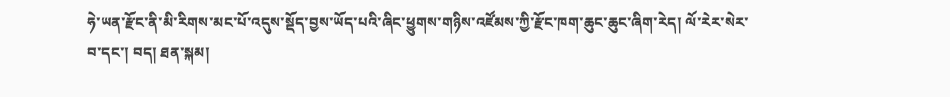ཧེ་ཡན་རྫོང་ནི་མི་རིགས་མང་པོ་འདུས་སྡོད་བྱས་ཡོད་པའི་ཞིང་ཕྱུགས་གཉིས་འཛོམས་ཀྱི་རྫོང་ཁག་ཆུང་ཆུང་ཞིག་རེད། ལོ་རེར་སེར་བ་དང་། བད། ཐན་སྐམ།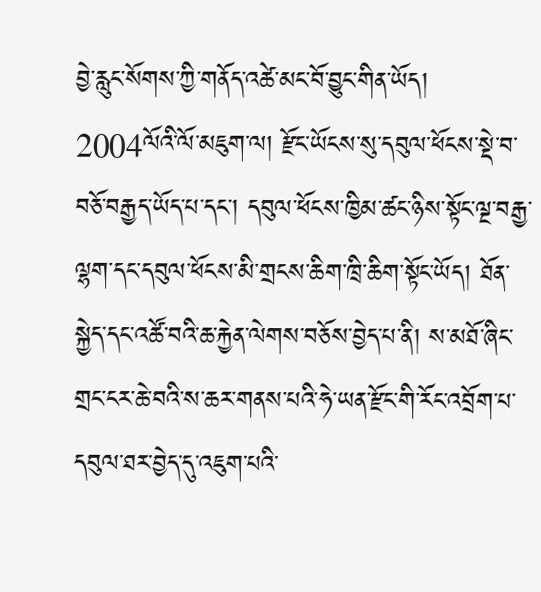བྱེ་རླུང་སོགས་ཀྱི་གནོད་འཚེ་མང་བོ་བྱུང་གིན་ཡོད། 2004ལོའི་ལོ་མཇུག་ལ། རྫོང་ཡོངས་སུ་དབུལ་ཕོངས་སྡེ་བ་བཅོ་བརྒྱད་ཡོད་པ་དང་། དབུལ་ཕོངས་ཁྱིམ་ཚང་ཉིས་སྟོང་ལྔ་བརྒྱ་ལྷག་དང་དབུལ་ཕོངས་མི་གྲངས་ཆིག་ཁྲི་ཆིག་སྟོང་ཡོད། ཐོན་སྐྱེད་དང་འཚོ་བའི་ཆ་རྐྱེན་ལེགས་བཅོས་བྱེད་པ་ནི། ས་མཐོ་ཞིང་གྲང་ངར་ཆེ་བའི་ས་ཆར་གནས་པའི་ཧེ་ཡན་རྫོང་གི་རོང་འབྲོག་པ་དབུལ་ཐར་བྱེད་དུ་འཇུག་པའི་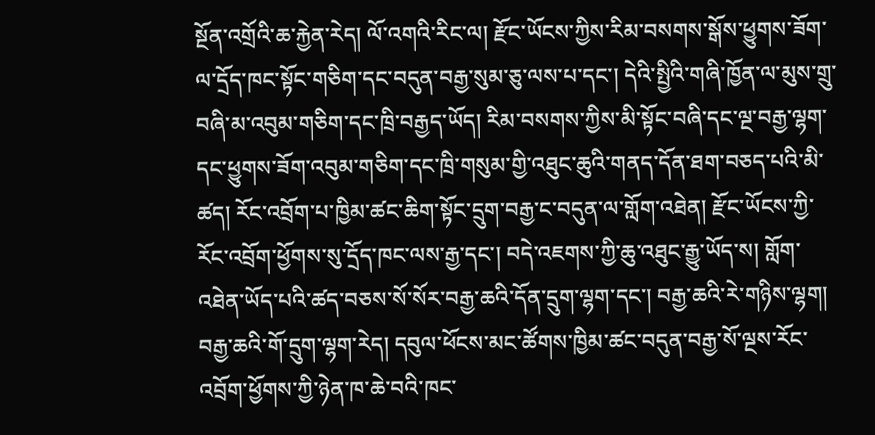སྔོན་འགྲོའི་ཆ་རྐྱེན་རེད། ལོ་འགའི་རིང་ལ། རྫོང་ཡོངས་ཀྱིས་རིམ་བསགས་སྒོས་ཕྱུགས་ཟོག་ལ་དྲོད་ཁང་སྟོང་གཅིག་དང་བདུན་བརྒྱ་སུམ་ཅུ་ལས་པ་དང་། དེའི་སྤྱིའི་གཞི་ཁྱོན་ལ་མུས་གྲུ་བཞི་མ་འབུམ་གཅིག་དང་ཁྲི་བརྒྱད་ཡོད། རིམ་བསགས་ཀྱིས་མི་སྟོང་བཞི་དང་ལྔ་བརྒྱ་ལྷག་དང་ཕྱུགས་ཟོག་འབུམ་གཅིག་དང་ཁྲི་གསུམ་གྱི་འཐུང་ཆུའི་གནད་དོན་ཐག་བཅད་པའི་མི་ཚད། རོང་འབྲོག་པ་ཁྱིམ་ཚང་ཆིག་སྟོང་དྲུག་བརྒྱ་ང་བདུན་ལ་གློག་འཐེན། རྫོང་ཡོངས་ཀྱི་རོང་འབྲོག་ཕྱོགས་སུ་དྲོད་ཁང་ལས་རྒྱ་དང་། བདེ་འཇགས་ཀྱི་ཆུ་འཐུང་རྒྱུ་ཡོད་ས། གློག་འཐེན་ཡོད་པའི་ཚད་བཅས་སོ་སོར་བརྒྱ་ཆའི་དོན་དྲུག་ལྷག་དང་། བརྒྱ་ཆའི་རེ་གཉིས་ལྷག། བརྒྱ་ཆའི་གོ་དྲུག་ལྷག་རེད། དབུལ་ཕོངས་མང་ཚོགས་ཁྱིམ་ཚང་བདུན་བརྒྱ་སོ་ལྔས་རོང་འབྲོག་ཕྱོགས་ཀྱི་ཉེན་ཁ་ཆེ་བའི་ཁང་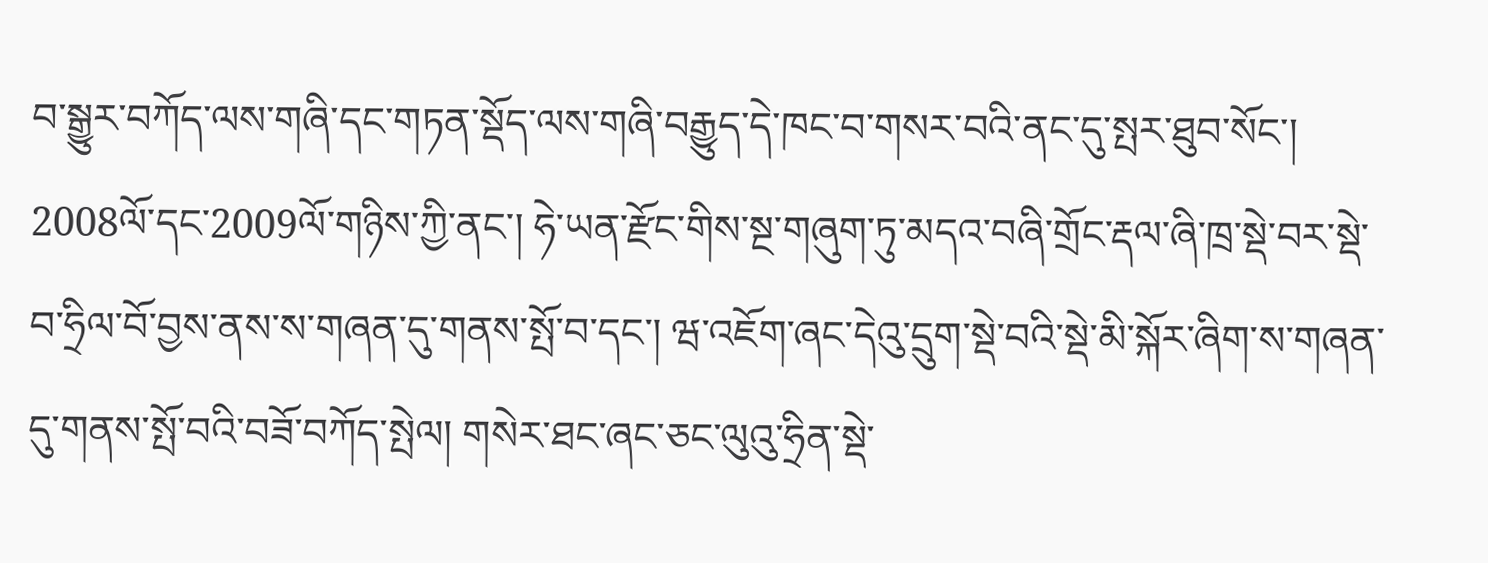བ་སྒྱུར་བཀོད་ལས་གཞི་དང་གཏན་སྡོད་ལས་གཞི་བརྒྱུད་དེ་ཁང་བ་གསར་བའི་ནང་དུ་སྤར་ཐུབ་སོང་།
2008ལོ་དང་2009ལོ་གཉིས་ཀྱི་ནང་། ཧེ་ཡན་རྫོང་གིས་སྔ་གཞུག་ཏུ་མདའ་བཞི་གྲོང་རྡལ་ཞི་ཁྲ་སྡེ་བར་སྡེ་བ་ཧྲིལ་བོ་བྱས་ནས་ས་གཞན་དུ་གནས་སྤོ་བ་དང་། ཝ་འཇོག་ཞང་དེའུ་དྲུག་སྡེ་བའི་སྡེ་མི་སྐོར་ཞིག་ས་གཞན་དུ་གནས་སྤོ་བའི་བཟོ་བཀོད་སྤེལ། གསེར་ཐང་ཞང་ཅང་ལུའུ་ཧྲིན་སྡེ་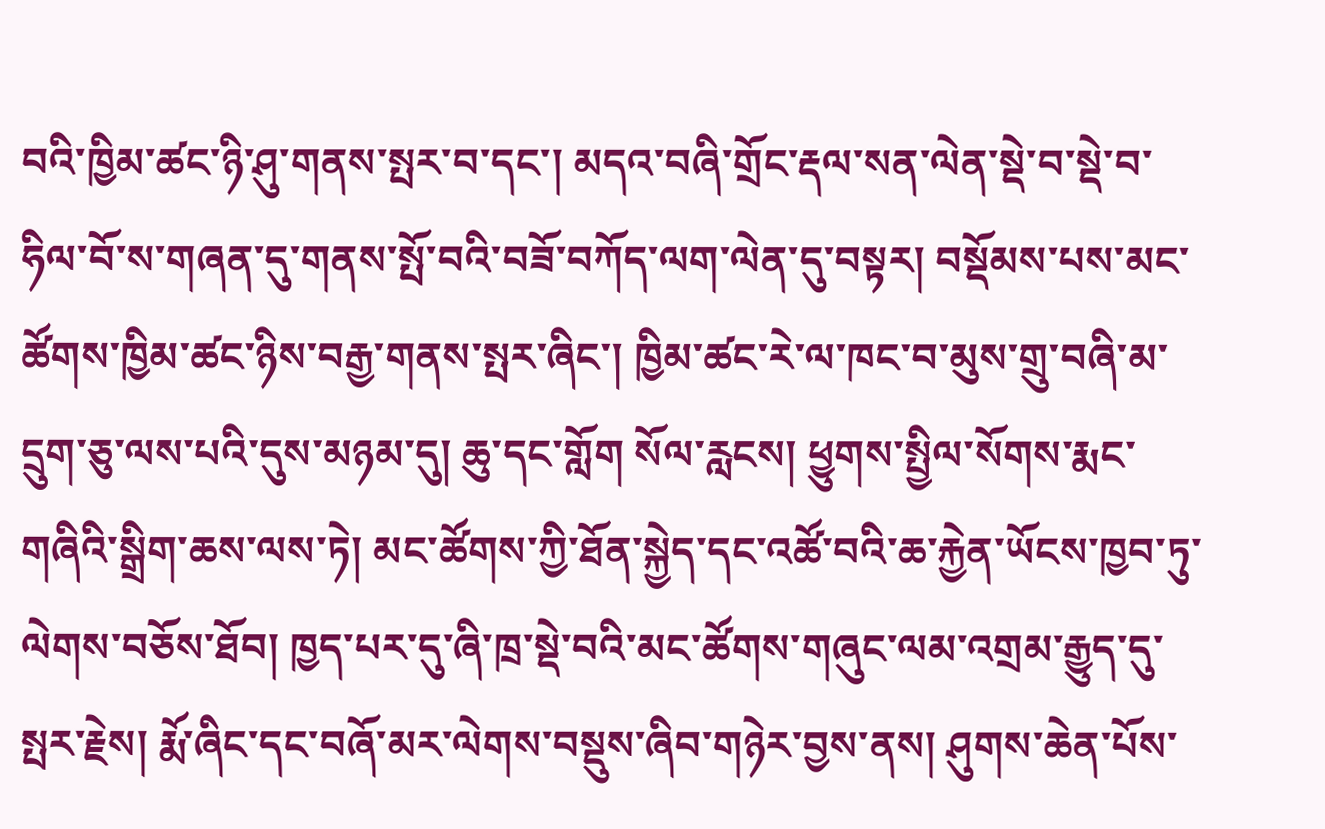བའི་ཁྱིམ་ཚང་ཉི་ཤུ་གནས་སྤར་བ་དང་། མདའ་བཞི་གྲོང་རྡལ་སན་ལེན་སྡེ་བ་སྡེ་བ་ཧིལ་བོ་ས་གཞན་དུ་གནས་སྤོ་བའི་བཟོ་བཀོད་ལག་ལེན་དུ་བསྟར། བསྡོམས་པས་མང་ཚོགས་ཁྱིམ་ཚང་ཉིས་བརྒྱ་གནས་སྤར་ཞིང་། ཁྱིམ་ཚང་རེ་ལ་ཁང་བ་མུས་གྲུ་བཞི་མ་དྲུག་ཅུ་ལས་པའི་དུས་མཉམ་དུ། ཆུ་དང་གློག སོལ་རླངས། ཕྱུགས་སྤྱིལ་སོགས་རྨང་གཞིའི་སྒྲིག་ཆས་ལས་ཏེ། མང་ཚོགས་ཀྱི་ཐོན་སྐྱེད་དང་འཚོ་བའི་ཆ་རྐྱེན་ཡོངས་ཁྱབ་ཏུ་ལེགས་བཅོས་ཐོབ། ཁྱད་པར་དུ་ཞི་ཁྲ་སྡེ་བའི་མང་ཚོགས་གཞུང་ལམ་འགྲམ་རྒྱུད་དུ་སྤར་རྗེས། རྨོ་ཞིང་དང་བཞོ་མར་ལེགས་བསྡུས་ཞིབ་གཉེར་བྱས་ནས། ཤུགས་ཆེན་པོས་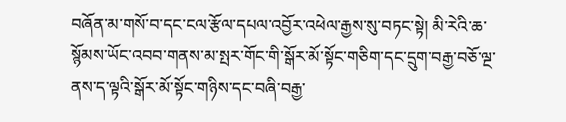བཞོན་མ་གསོ་བ་དང་ངལ་རྩོལ་དཔལ་འབྱོར་འཕེལ་རྒྱས་སུ་བཏང་སྟེ། མི་རེའི་ཆ་སྙོམས་ཡོང་འབབ་གནས་མ་སྤར་གོང་གི་སྒོར་མོ་སྟོང་གཅིག་དང་དྲུག་བརྒྱ་བཅོ་ལྔ་ནས་ད་ལྟའི་སྒོར་མོ་སྟོང་གཉིས་དང་བཞི་བརྒྱ་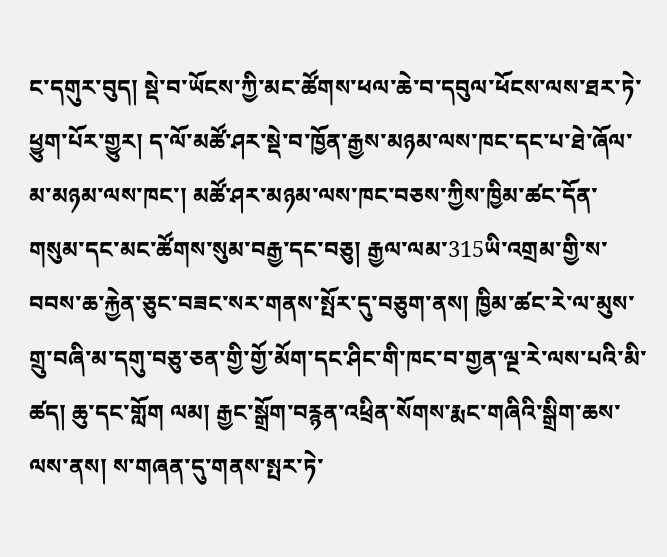ང་དགུར་བུད། སྡེ་བ་ཡོངས་ཀྱི་མང་ཚོགས་ཕལ་ཆེ་བ་དབུལ་ཕོངས་ལས་ཐར་ཏེ་ཕྱུག་པོར་གྱུར། ད་ལོ་མཚོ་ཤར་སྡེ་བ་ཁྱོན་རྒྱས་མཉམ་ལས་ཁང་དང་པ་ཐེ་ཞོལ་མ་མཉམ་ལས་ཁང་། མཚོ་ཤར་མཉམ་ལས་ཁང་བཅས་ཀྱིས་ཁྱིམ་ཚང་དོན་གསུམ་དང་མང་ཚོགས་སུམ་བརྒྱ་དང་བཅུ། རྒྱལ་ལམ་315ཡི་འགྲམ་གྱི་ས་བབས་ཆ་རྐྱེན་ཅུང་བཟང་སར་གནས་སྤོར་དུ་བཅུག་ནས། ཁྱིམ་ཚང་རེ་ལ་མུས་གྲུ་བཞི་མ་དགུ་བཅུ་ཅན་གྱི་གྱོ་མོག་དང་ཤིང་གི་ཁང་བ་གྱན་ལྔ་རེ་ལས་པའི་མི་ཚད། ཆུ་དང་གློག ལམ། རྒྱང་སྒྲོག་བརྙན་འཕྲིན་སོགས་རྨང་གཞིའི་སྒྲིག་ཆས་ལས་ནས། ས་གཞན་དུ་གནས་སྤར་ཏེ་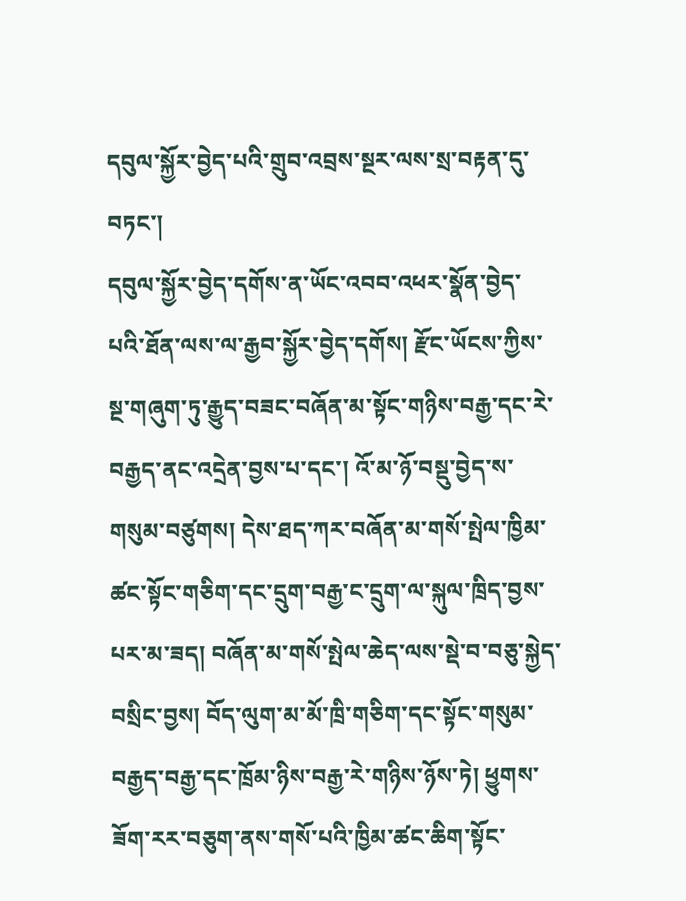དབུལ་སྐྱོར་བྱེད་པའི་གྲུབ་འབྲས་སྔར་ལས་སྲ་བརྟན་དུ་བཏང་།
དབུལ་སྐྱོར་བྱེད་དགོས་ན་ཡོང་འབབ་འཕར་སྣོན་བྱེད་པའི་ཐོན་ལས་ལ་རྒྱབ་སྐྱོར་བྱེད་དགོས། རྫོང་ཡོངས་ཀྱིས་སྔ་གཞུག་ཏུ་རྒྱུད་བཟང་བཞོན་མ་སྟོང་གཉིས་བརྒྱ་དང་རེ་བརྒྱད་ནང་འདྲེན་བྱས་པ་དང་། འོ་མ་ཉོ་བསྡུ་བྱེད་ས་གསུམ་བཙུགས། དེས་ཐད་ཀར་བཞོན་མ་གསོ་སྤེལ་ཁྱིམ་ཚང་སྟོང་གཅིག་དང་དྲུག་བརྒྱ་ང་དྲུག་ལ་སྐུལ་ཁྲིད་བྱས་པར་མ་ཟད། བཞོན་མ་གསོ་སྤེལ་ཆེད་ལས་སྡེ་བ་བཅུ་སྐྱེད་བསྲིང་བྱས། བོད་ལུག་མ་མོ་ཁྲི་གཅིག་དང་སྟོང་གསུམ་བརྒྱད་བརྒྱ་དང་ཁྲོམ་ཉིས་བརྒྱ་རེ་གཉིས་ཉོས་ཏེ། ཕྱུགས་ཟོག་རར་བཅུག་ནས་གསོ་པའི་ཁྱིམ་ཚང་ཆིག་སྟོང་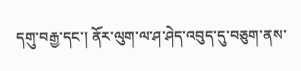དགུ་བརྒྱ་དང་། ནོར་ལུག་ལ་ཤ་ཤེད་འབུད་དུ་བཅུག་ནས་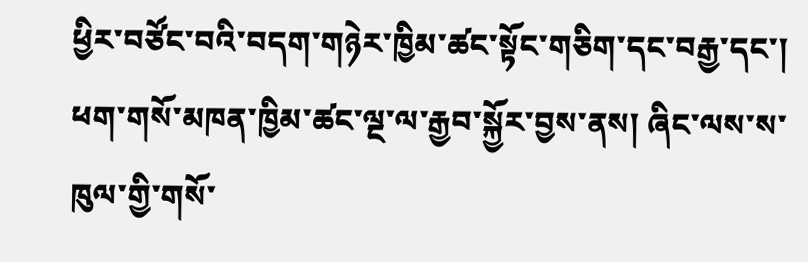ཕྱིར་བཙོང་བའི་བདག་གཉེར་ཁྱིམ་ཚང་སྟོང་གཅིག་དང་བརྒྱ་དང་། ཕག་གསོ་མཁན་ཁྱིམ་ཚང་ལྔ་ལ་རྒྱབ་སྐྱོར་བྱས་ནས། ཞིང་ལས་ས་ཁུལ་གྱི་གསོ་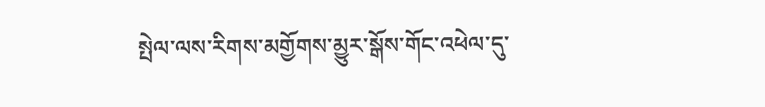སྤེལ་ལས་རིགས་མགྱོགས་མྱུར་སྒོས་གོང་འཕེལ་དུ་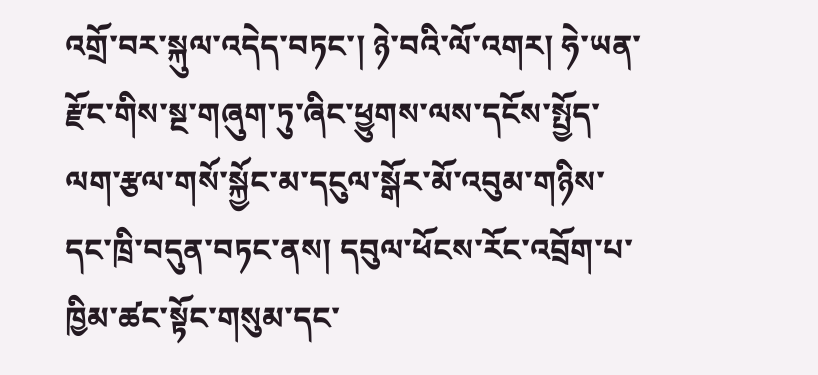འགྲོ་བར་སྐུལ་འདེད་བཏང་། ཉེ་བའི་ལོ་འགར། ཧེ་ཡན་རྫོང་གིས་སྔ་གཞུག་ཏུ་ཞིང་ཕྱུགས་ལས་དངོས་སྤྱོད་ལག་རྩལ་གསོ་སྐྱོང་མ་དངུལ་སྒོར་མོ་འབུམ་གཉིས་དང་ཁྲི་བདུན་བཏང་ནས། དབུལ་ཕོངས་རོང་འབྲོག་པ་ཁྱིམ་ཚང་སྟོང་གསུམ་དང་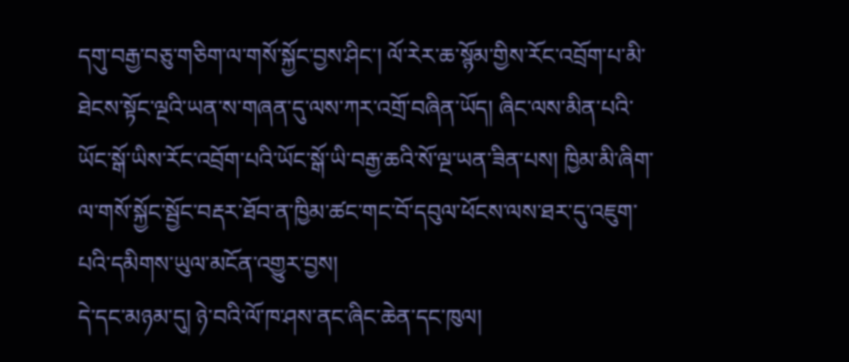དགུ་བརྒྱ་བཅུ་གཅིག་ལ་གསོ་སྐྱོང་བྱས་ཤིང་། ལོ་རེར་ཆ་སྙོམ་གྱིས་རོང་འབྲོག་པ་མི་ཐེངས་སྟོང་ལྔའི་ཡན་ས་གཞན་དུ་ལས་ཀར་འགྲོ་བཞིན་ཡོད། ཞིང་ལས་མིན་པའི་ཡོང་སྒོ་ཡིས་རོང་འབྲོག་པའི་ཡོང་སྒོ་ཡི་བརྒྱ་ཆའི་སོ་ལྔ་ཡན་ཟིན་པས། ཁྱིམ་མི་ཞིག་ལ་གསོ་སྐྱོང་སྦྱོང་བརྡར་ཐོབ་ན་ཁྱིམ་ཚང་གང་བོ་དབུལ་ཕོངས་ལས་ཐར་དུ་འཇུག་པའི་དམིགས་ཡུལ་མངོན་འགྱུར་བྱས།
དེ་དང་མཉམ་དུ། ཉེ་བའི་ལོ་ཁ་ཤས་ནང་ཞིང་ཆེན་དང་ཁུལ།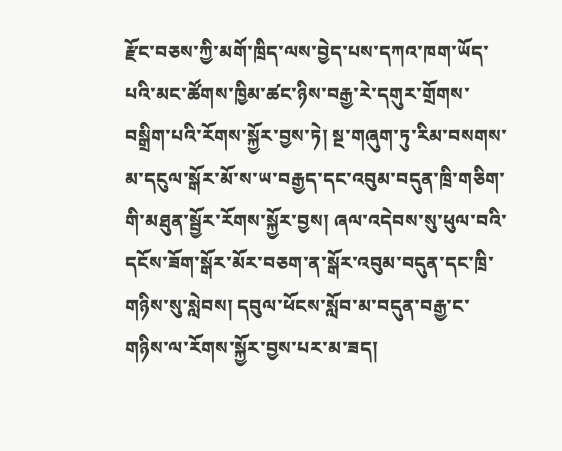རྫོང་བཅས་ཀྱི་མགོ་ཁྲིད་ལས་བྱེད་པས་དཀའ་ཁག་ཡོད་པའི་མང་ཚོགས་ཁྱིམ་ཚང་ཉིས་བརྒྱ་རེ་དགུར་གྲོགས་བསྒྲིག་པའི་རོགས་སྐྱོར་བྱས་ཏེ། སྔ་གཞུག་ཏུ་རིམ་བསགས་མ་དངུལ་སྒོར་མོ་ས་ཡ་བརྒྱད་དང་འབུམ་བདུན་ཁྲི་གཅིག་གི་མཐུན་སྦྱོར་རོགས་སྐྱོར་བྱས། ཞལ་འདེབས་སུ་ཕུལ་བའི་དངོས་ཟོག་སྒོར་མོར་བཅག་ན་སྒོར་འབུམ་བདུན་དང་ཁྲི་གཉིས་སུ་སླེབས། དབུལ་ཕོངས་སློབ་མ་བདུན་བརྒྱ་ང་གཉིས་ལ་རོགས་སྐྱོར་བྱས་པར་མ་ཟད།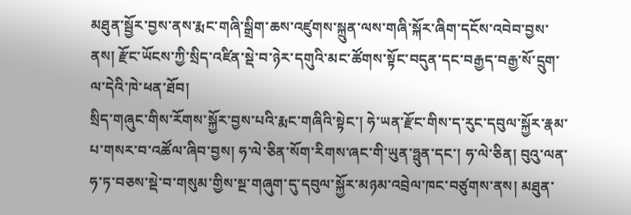མཐུན་སྦྱོར་བྱས་ནས་རྨང་གཞི་སྒྲིག་ཆས་འཛུགས་སྐྲུན་ལས་གཞི་སྐོར་ཞིག་དངོས་འབེབ་བྱས་ནས། རྫོང་ཡོངས་ཀྱི་སྲིད་འཛིན་སྡེ་བ་ཉེར་དགུའི་མང་ཚོགས་སྟོང་བདུན་དང་བརྒྱད་བརྒྱ་སོ་དྲུག་ལ་དེའི་ཁེ་ཕན་ཐོབ།
སྲིད་གཞུང་གིས་རོགས་སྐྱོར་བྱས་པའི་རྨང་གཞིའི་སྟེང་། ཧེ་ཡན་རྫོང་གིས་ད་རུང་དབུལ་སྐྱོར་རྣམ་པ་གསར་བ་འཚོལ་ཞིབ་བྱས། ཧ་ལེ་ཅིན་སོག་རིགས་ཞང་གི་ཡུན་ཧྥུན་དང་། ཧ་ལེ་ཅིན། བུའུ་ལན་ཧ་ཏ་བཅས་སྡེ་བ་གསུམ་གྱིས་སྔ་གཞུག་དུ་དབུལ་སྐྱོར་མཉམ་འབྲེལ་ཁང་བཙུགས་ནས། མཐུན་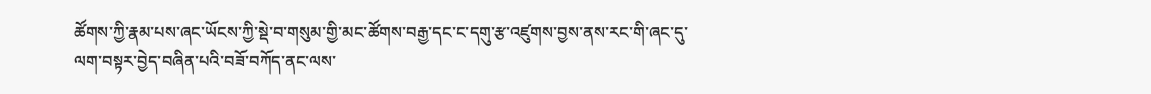ཚོགས་ཀྱི་རྣམ་པས་ཞང་ཡོངས་ཀྱི་སྡེ་བ་གསུམ་གྱི་མང་ཚོགས་བརྒྱ་དང་ང་དགུ་རྩ་འཛུགས་བྱས་ནས་རང་གི་ཞང་དུ་ལག་བསྟར་བྱེད་བཞིན་པའི་བཟོ་བཀོད་ནང་ལས་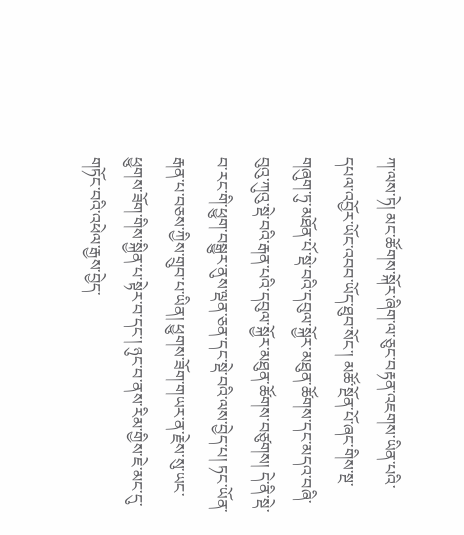ཀ་ལས་ཏེ། མང་ཚོགས་སྐོར་ཞིག་ལ་ཅུང་བརྟན་འཇགས་ཡིན་པའི་དཔལ་འབྱོར་ཡོང་འབབ་ཡོད་ཐུབ་སོང་། མཚོ་སྔོན་པོ་ཞང་གིས་སྔ་གཞུག་ཏུ་མཐོན་པོ་སྡེ་བའི་དབུལ་སྐྱོར་མཐུན་ཚོགས་དང་མདའ་བཞི་བུའུ་ཀུའུ་སྡེ་བའི་རྒན་པའི་དབུལ་སྐྱོར་མཐུན་ཚོགས་བཙུགས། དེ་ནི་སྡེ་བ་རང་གི་ཕྱུག་བསྒྱུར་ནུས་ལྡན་ཅན་དང་སྡེ་བའི་ལས་བྱེད་པ། ཏང་ཡོན་རྒན་པ་བཅས་ཀྱིས་གྲུབ་པ་ཡིན། ཕྱུགས་ཟོག་གཡར་ན་རྗེས་སུ་ཡང་ཕྱུགས་ཟོག་གིས་སྐྱིན་པ་སྟེར་བ་དང་། ཉུང་བ་ནས་རིམ་གྱིས་ཇེ་མང་དུ་གཏོང་བའི་འཕེལ་རྒྱས་བྱེད་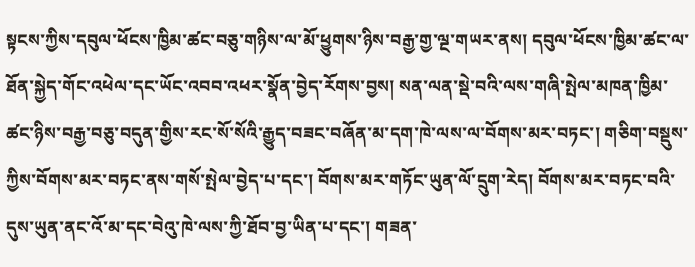སྟངས་ཀྱིས་དབུལ་ཕོངས་ཁྱིམ་ཚང་བཅུ་གཉིས་ལ་མོ་ཕྱུགས་ཉིས་བརྒྱ་གྱ་ལྔ་གཡར་ནས། དབུལ་ཕོངས་ཁྱིམ་ཚང་ལ་ཐོན་སྐྱེད་གོང་འཕེལ་དང་ཡོང་འབབ་འཕར་སྣོན་བྱེད་རོགས་བྱས། སན་ལན་སྡེ་བའི་ལས་གཞི་སྤེལ་མཁན་ཁྱིམ་ཚང་ཉིས་བརྒྱ་བཅུ་བདུན་གྱིས་རང་སོ་སོའི་རྒྱུད་བཟང་བཞོན་མ་དག་ཁེ་ལས་ལ་བོགས་མར་བཏང་། གཅིག་བསྡུས་ཀྱིས་བོགས་མར་བཏང་ནས་གསོ་སྤེལ་བྱེད་པ་དང་། བོགས་མར་གཏོང་ཡུན་ལོ་དྲུག་རེད། བོགས་མར་བཏང་བའི་དུས་ཡུན་ནང་འོ་མ་དང་བེའུ་ཁེ་ལས་ཀྱི་ཐོབ་བྱ་ཡིན་པ་དང་། གཟན་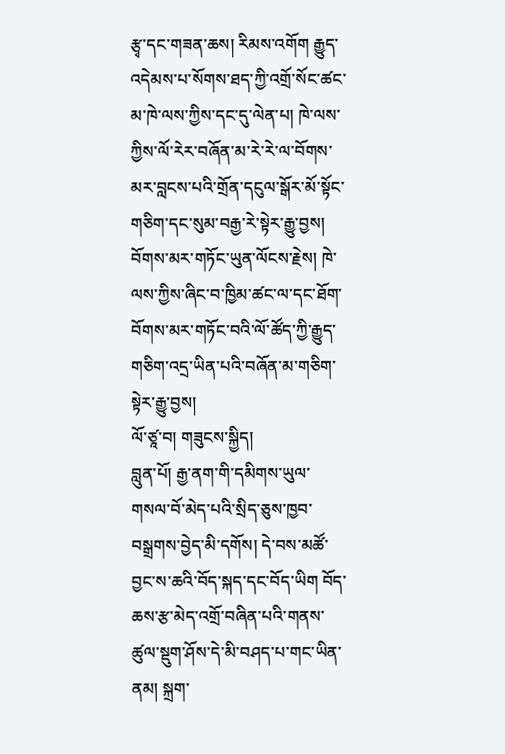རྩྭ་དང་གཟན་ཆས། རིམས་འགོག རྒྱུད་འདེམས་པ་སོགས་ཐད་ཀྱི་འགྲོ་སོང་ཚང་མ་ཁེ་ལས་ཀྱིས་དང་དུ་ལེན་པ། ཁེ་ལས་ཀྱིས་ལོ་རེར་བཞོན་མ་རེ་རེ་ལ་བོགས་མར་བླངས་པའི་གྲོན་དངུལ་སྒོར་མོ་སྟོང་གཅིག་དང་སུམ་བརྒྱ་རེ་སྟེར་རྒྱུ་བྱས། བོགས་མར་གཏོང་ཡུན་ལོངས་རྗེས། ཁེ་ལས་ཀྱིས་ཞིང་བ་ཁྱིམ་ཚང་ལ་དང་ཐོག་བོགས་མར་གཏོང་བའི་ལོ་ཚོད་ཀྱི་རྒྱུད་གཅིག་འདྲ་ཡིན་པའི་བཞོན་མ་གཅིག་སྟེར་རྒྱུ་བྱས།
ལོ་ཙཱ་བ། གཟུངས་སྐྱིད།
བླུན་པོ། རྒྱ་ནག་གི་དམིགས་ཡུལ་གསལ་བོ་མེད་པའི་སྲིད་ཅུས་ཁྱབ་བསྒྲགས་བྱེད་མི་དགོས། དེ་བས་མཚོ་བྱང་ས་ཆའི་བོད་སྐད་དང་བོད་ཡིག བོད་ཆས་རྩ་མེད་འགྲོ་བཞིན་པའི་གནས་ཚུལ་སྡུག་ཤོས་དེ་མི་བཤད་པ་གང་ཡིན་ནམ། སྐྲག་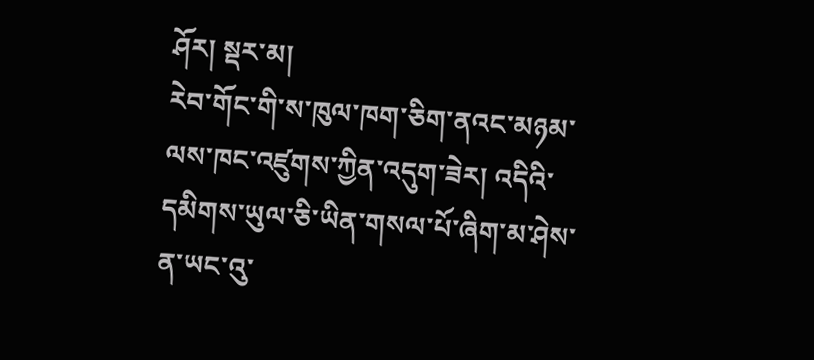ཤོར། སྡར་མ།
རེབ་གོང་གི་ས་ཁུལ་ཁག་ཅིག་ནའང་མཉམ་ལས་ཁང་འཛུགས་ཀྱིན་འདུག་ཟེར། འདིའི་དམིགས་ཡུལ་ཅི་ཡིན་གསལ་པོ་ཞིག་མ་ཤེས་ན་ཡང་འུ་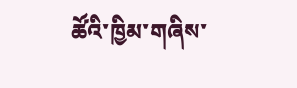ཚོའི་ཁྱིམ་གཞིས་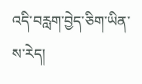འདི་བརླག་བྱེད་ཅིག་ཡིན་ས་རེད།